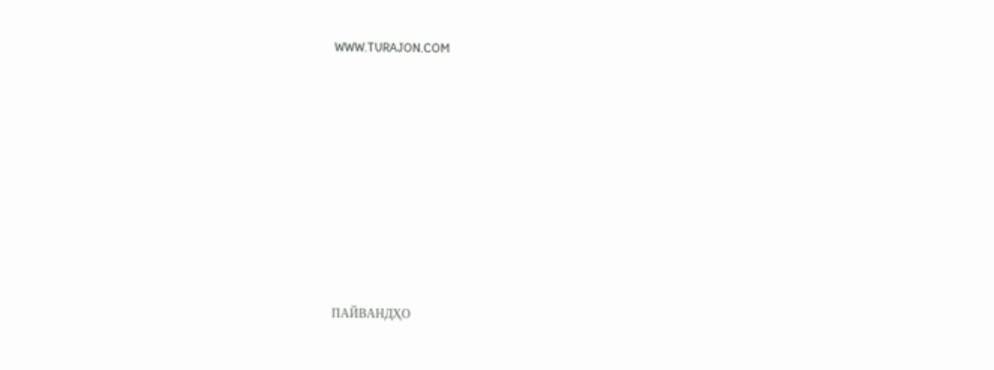WWW.TURAJON.COM









ПАЙВАНДҲО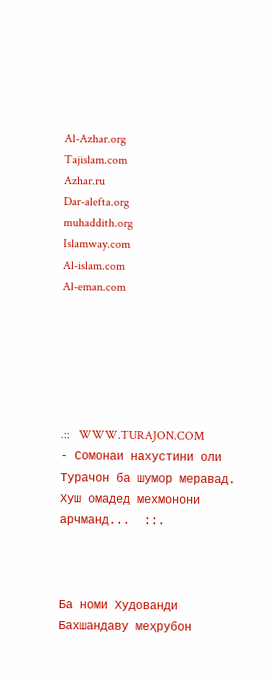Al-Azhar.org
Tajislam.com
Azhar.ru
Dar-alefta.org
muhaddith.org
Islamway.com
Al-islam.com
Al-eman.com






.::   WWW.TURAJON.COM - Сомонаи нахустини оли Турачон ба шумор меравад. Хуш омадед мехмонони арчманд...  ::.



Ба номи Худованди Бахшандаву меҳрубон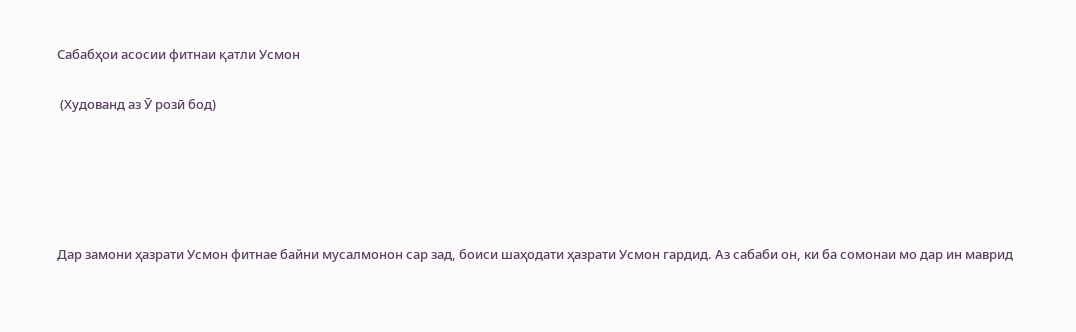Сабабҳои асосии фитнаи қатли Усмон

 (Худованд аз Ӯ розӣ бод)





Дар замони ҳазрати Усмон фитнае байни мусалмонон сар зад, боиси шаҳодати ҳазрати Усмон гардид. Аз сабаби он, ки ба сомонаи мо дар ин маврид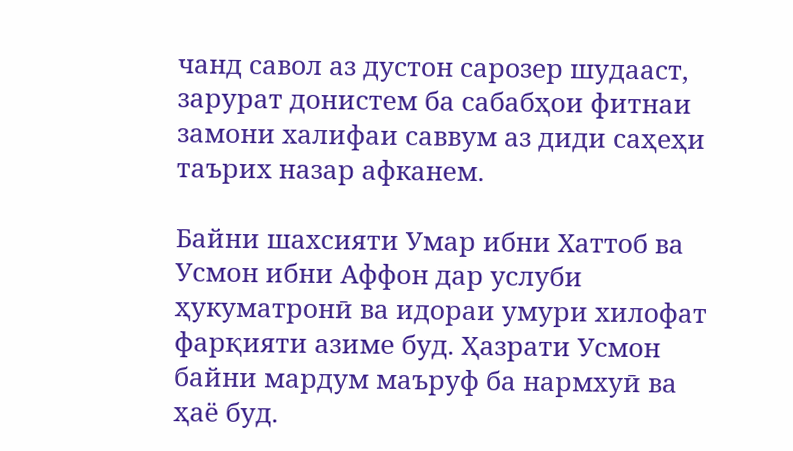чанд савол аз дустон сарозер шудааст, зарурат донистем ба сабабҳои фитнаи замони халифаи саввум аз диди саҳеҳи таърих назар афканем.

Байни шахсияти Умар ибни Хаттоб ва Усмон ибни Аффон дар услуби ҳукуматронӣ ва идораи умури хилофат фарқияти азиме буд. Ҳазрати Усмон байни мардум маъруф ба нармхуӣ ва ҳаё буд.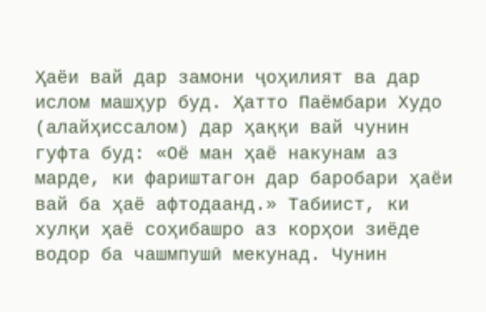Ҳаёи вай дар замони ҷоҳилият ва дар ислом машҳур буд. Ҳатто Паёмбари Худо (алайҳиссалом) дар ҳаққи вай чунин гуфта буд: «Оё ман ҳаё накунам аз марде, ки фариштагон дар баробари ҳаёи вай ба ҳаё афтодаанд.» Табиист, ки хулқи ҳаё соҳибашро аз корҳои зиёде водор ба чашмпушӣ мекунад. Чунин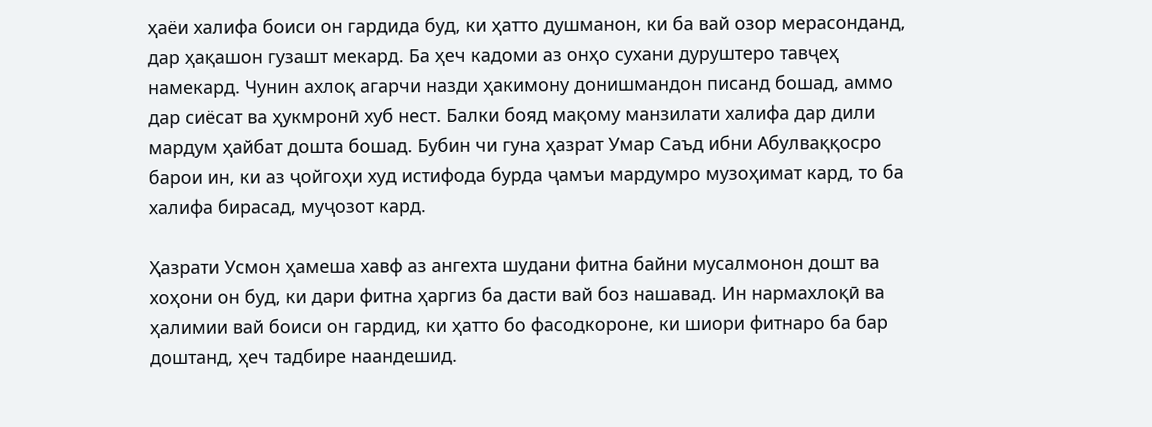ҳаёи халифа боиси он гардида буд, ки ҳатто душманон, ки ба вай озор мерасонданд, дар ҳақашон гузашт мекард. Ба ҳеч кадоми аз онҳо сухани дуруштеро тавҷеҳ намекард. Чунин ахлоқ агарчи назди ҳакимону донишмандон писанд бошад, аммо дар сиёсат ва ҳукмронӣ хуб нест. Балки бояд мақому манзилати халифа дар дили мардум ҳайбат дошта бошад. Бубин чи гуна ҳазрат Умар Саъд ибни Абулваққосро барои ин, ки аз ҷойгоҳи худ истифода бурда ҷамъи мардумро музоҳимат кард, то ба халифа бирасад, муҷозот кард.

Ҳазрати Усмон ҳамеша хавф аз ангехта шудани фитна байни мусалмонон дошт ва хоҳони он буд, ки дари фитна ҳаргиз ба дасти вай боз нашавад. Ин нармахлоқӣ ва ҳалимии вай боиси он гардид, ки ҳатто бо фасодкороне, ки шиори фитнаро ба бар доштанд, ҳеч тадбире наандешид.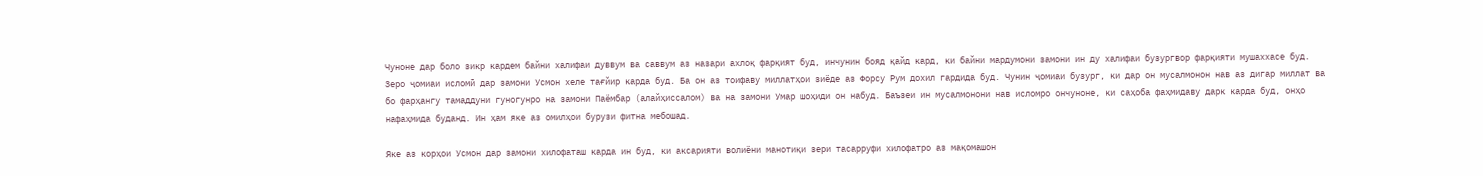Чуноне дар боло зикр кардем байни халифаи дуввум ва саввум аз назари ахлоқ фарқият буд, инчунин бояд қайд кард, ки байни мардумони замони ин ду халифаи бузургвор фарқияти мушаххасе буд. Зеро ҷомиаи исломӣ дар замони Усмон хеле тағйир карда буд. Ба он аз тоифаву миллатҳои зиёде аз Форсу Рум дохил гардида буд. Чунин ҷомиаи бузург, ки дар он мусалмонон нав аз дигар миллат ва бо фарҳангу тамаддуни гуногунро на замони Паёмбар (алайҳиссалом) ва на замони Умар шоҳиди он набуд. Баъзеи ин мусалмонони нав исломро ончуноне, ки саҳоба фаҳмидаву дарк карда буд, онҳо нафаҳмида буданд. Ин ҳам яке аз омилҳои бурузи фитна мебошад.

Яке аз корҳои Усмон дар замони хилофаташ карда ин буд, ки аксарияти волиёни манотиқи зери тасарруфи хилофатро аз мақомашон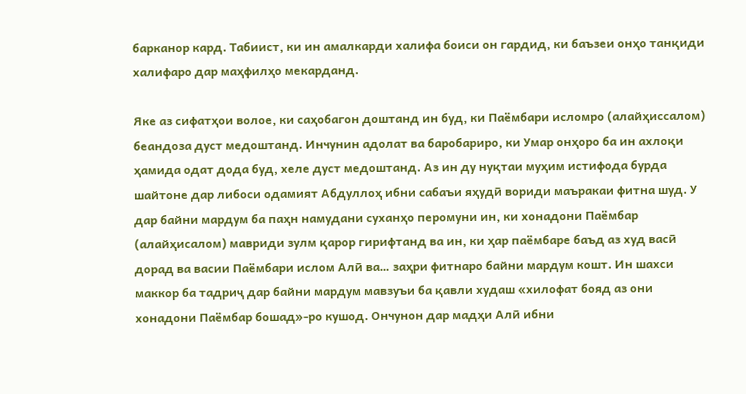барканор кард. Табиист, ки ин амалкарди халифа боиси он гардид, ки баъзеи онҳо танқиди халифаро дар маҳфилҳо мекарданд.

Яке аз сифатҳои волое, ки саҳобагон доштанд ин буд, ки Паёмбари исломро (алайҳиссалом) беандоза дуст медоштанд. Инчунин адолат ва баробариро, ки Умар онҳоро ба ин ахлоқи ҳамида одат дода буд, хеле дуст медоштанд. Аз ин ду нуқтаи муҳим истифода бурда шайтоне дар либоси одамият Абдуллоҳ ибни сабаъи яҳудӣ вориди маъракаи фитна шуд. У дар байни мардум ба паҳн намудани суханҳо перомуни ин, ки хонадони Паёмбар (алайҳисалом) мавриди зулм қарор гирифтанд ва ин, ки ҳар паёмбаре баъд аз худ васӣ дорад ва васии Паёмбари ислом Алӣ ва… заҳри фитнаро байни мардум кошт. Ин шахси маккор ба тадриҷ дар байни мардум мавзуъи ба қавли худаш «хилофат бояд аз они хонадони Паёмбар бошад»-ро кушод. Ончунон дар мадҳи Алӣ ибни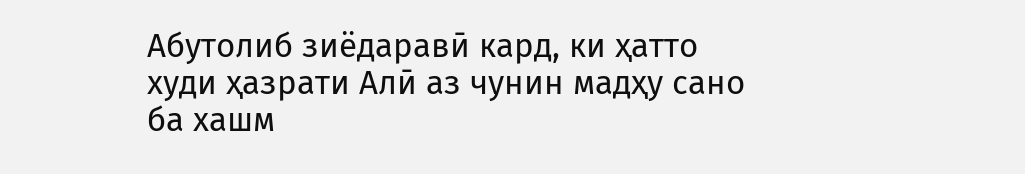Абутолиб зиёдаравӣ кард, ки ҳатто худи ҳазрати Алӣ аз чунин мадҳу сано ба хашм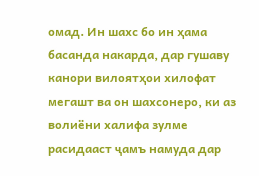омад. Ин шахс бо ин ҳама басанда накарда, дар гушаву канори вилоятҳои хилофат мегашт ва он шахсонеро, ки аз волиёни халифа зулме расидааст ҷамъ намуда дар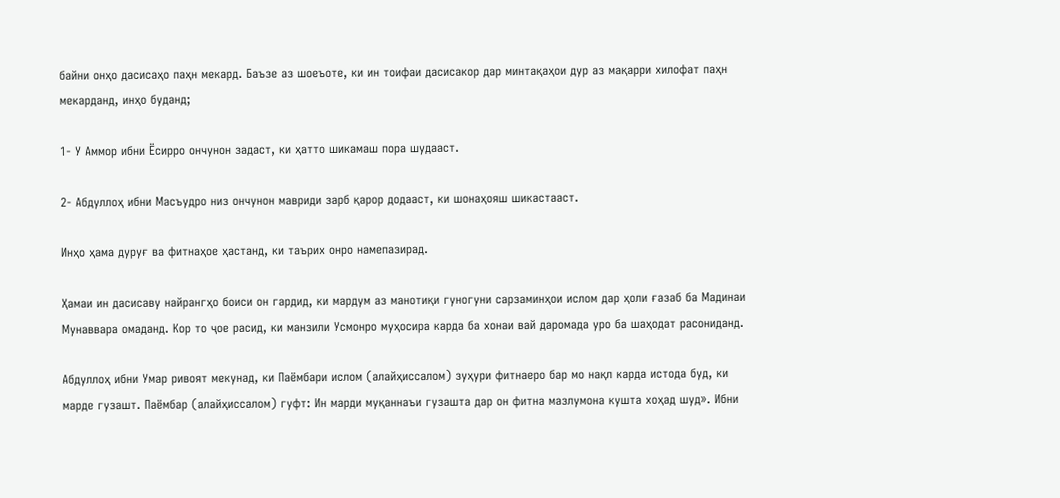байни онҳо дасисаҳо паҳн мекард. Баъзе аз шоеъоте, ки ин тоифаи дасисакор дар минтақаҳои дур аз мақарри хилофат паҳн мекарданд, инҳо буданд;

1- У Аммор ибни Ёсирро ончунон задаст, ки ҳатто шикамаш пора шудааст.

2- Абдуллоҳ ибни Масъудро низ ончунон мавриди зарб қарор додааст, ки шонаҳояш шикастааст.

Инҳо ҳама дуруғ ва фитнаҳое ҳастанд, ки таърих онро намепазирад.

Ҳамаи ин дасисаву найрангҳо боиси он гардид, ки мардум аз манотиқи гуногуни сарзаминҳои ислом дар ҳоли ғазаб ба Мадинаи Мунаввара омаданд. Кор то ҷое расид, ки манзили Усмонро муҳосира карда ба хонаи вай даромада уро ба шаҳодат расониданд.

Абдуллоҳ ибни Умар ривоят мекунад, ки Паёмбари ислом (алайҳиссалом) зуҳури фитнаеро бар мо нақл карда истода буд, ки марде гузашт. Паёмбар (алайҳиссалом) гуфт: Ин марди муқаннаъи гузашта дар он фитна мазлумона кушта хоҳад шуд». Ибни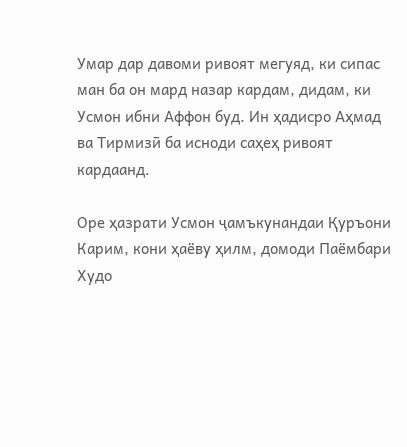Умар дар давоми ривоят мегуяд, ки сипас ман ба он мард назар кардам, дидам, ки Усмон ибни Аффон буд. Ин ҳадисро Аҳмад ва Тирмизӣ ба исноди саҳеҳ ривоят кардаанд.

Оре ҳазрати Усмон ҷамъкунандаи Қуръони Карим, кони ҳаёву ҳилм, домоди Паёмбари Худо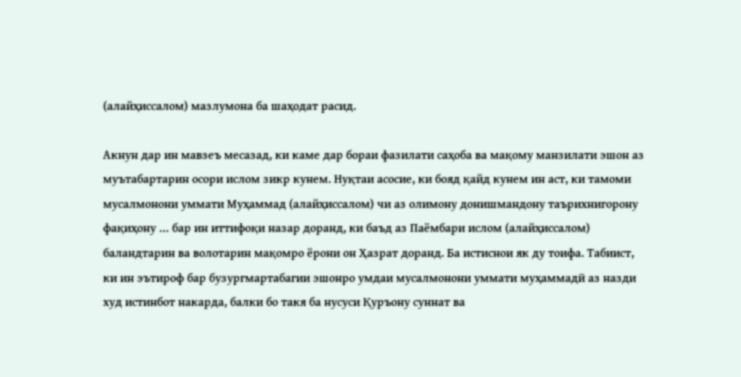(алайҳиссалом) мазлумона ба шаҳодат расид.

Акнун дар ин мавзеъ месазад, ки каме дар бораи фазилати саҳоба ва мақому манзилати эшон аз муътабартарин осори ислом зикр кунем. Нуқтаи асосие, ки бояд қайд кунем ин аст, ки тамоми мусалмонони уммати Муҳаммад (алайҳиссалом) чи аз олимону донишмандону таърихнигорону фақиҳону … бар ин иттифоқи назар доранд, ки баъд аз Паёмбари ислом (алайҳиссалом) баландтарин ва волотарин мақомро ёрони он Ҳазрат доранд. Ба истиснои як ду тоифа. Табиист, ки ин эътироф бар бузургмартабагии эшонро умдаи мусалмонони уммати муҳаммадӣ аз назди худ истинбот накарда, балки бо такя ба нусуси Қуръону суннат ва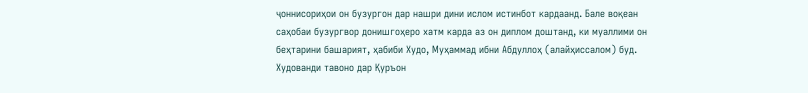ҷоннисориҳои он бузургон дар нашри дини ислом истинбот кардаанд. Бале воқеан саҳобаи бузургвор донишгоҳеро хатм карда аз он диплом доштанд, ки муаллими он беҳтарини башарият, ҳабиби Худо, Муҳаммад ибни Абдуллоҳ (алайҳиссалом) буд. Худованди тавоно дар Қуръон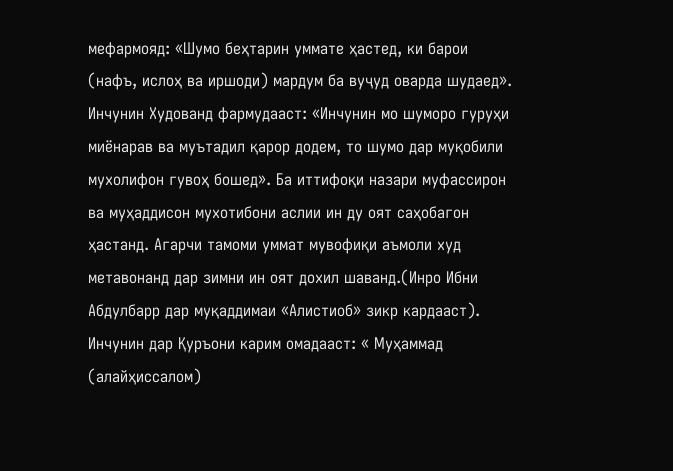мефармояд: «Шумо беҳтарин уммате ҳастед, ки барои (нафъ, ислоҳ ва иршоди) мардум ба вуҷуд оварда шудаед». Инчунин Худованд фармудааст: «Инчунин мо шуморо гуруҳи миёнарав ва муътадил қарор додем, то шумо дар муқобили мухолифон гувоҳ бошед». Ба иттифоқи назари муфассирон ва муҳаддисон мухотибони аслии ин ду оят саҳобагон ҳастанд. Агарчи тамоми уммат мувофиқи аъмоли худ метавонанд дар зимни ин оят дохил шаванд.(Инро Ибни Абдулбарр дар муқаддимаи «Алистиоб» зикр кардааст). Инчунин дар Қуръони карим омадааст: « Муҳаммад (алайҳиссалом)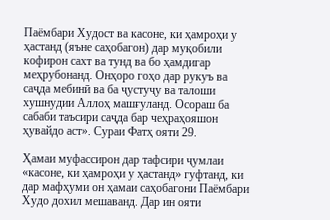Паёмбари Худост ва касоне, ки ҳамроҳи у  ҳастанд (яъне саҳобагон) дар муқобили кофирон сахт ва тунд ва бо ҳамдигар меҳрубонанд. Онҳоро гоҳо дар рукуъ ва саҷда мебинӣ ва ба ҷустуҷу ва талоши хушнудии Аллоҳ машғуланд. Осораш ба сабаби таъсири саҷда бар чеҳраҳояшон ҳувайдо аст». Сураи Фатҳ ояти 29.

Ҳамаи муфассирон дар тафсири ҷумлаи «касоне, ки ҳамроҳи у ҳастанд» гуфтанд, ки дар мафҳуми он ҳамаи саҳобагони Паёмбари Худо дохил мешаванд. Дар ин ояти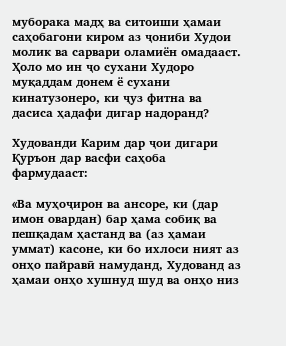муборака мадҳ ва ситоиши ҳамаи саҳобагони киром аз ҷониби Худои молик ва сарвари оламиён омадааст. Ҳоло мо ин ҷо сухани Худоро муқаддам донем ё сухани кинатузонеро, ки ҷуз фитна ва дасиса ҳадафи дигар надоранд?

Худованди Карим дар ҷои дигари Қуръон дар васфи саҳоба фармудааст:

«Ва муҳоҷирон ва ансоре, ки (дар имон овардан) бар ҳама собиқ ва пешқадам ҳастанд ва (аз ҳамаи уммат) касоне, ки бо ихлоси ният аз онҳо пайравӣ намуданд, Худованд аз ҳамаи онҳо хушнуд шуд ва онҳо низ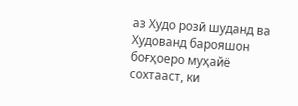аз Худо розӣ шуданд ва Худованд барояшон боғҳоеро муҳайё сохтааст, ки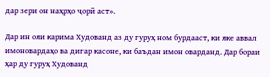дар зери он наҳрҳо ҷорӣ аст».

Дар ин ояи карима Худованд аз ду гуруҳ ном бурдааст, ки яке аввал имоновардаҳо ва дигар касоне, ки баъдан имон оварданд. Дар бораи ҳар ду гуруҳ Худованд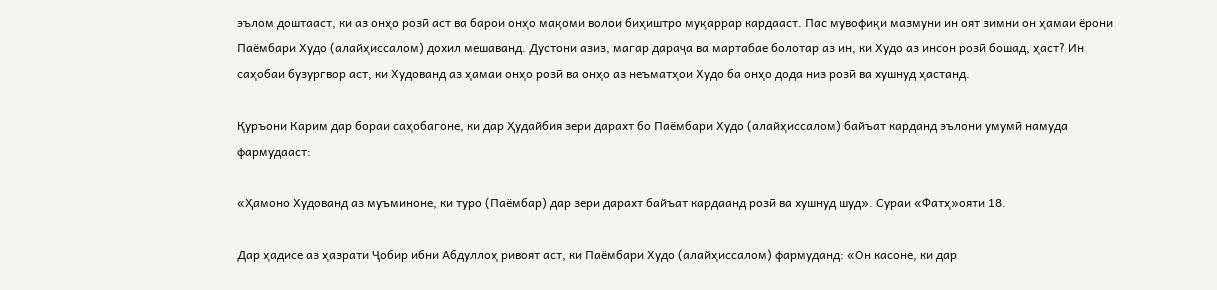эълом доштааст, ки аз онҳо розӣ аст ва барои онҳо мақоми волои биҳиштро муқаррар кардааст. Пас мувофиқи мазмуни ин оят зимни он ҳамаи ёрони Паёмбари Худо (алайҳиссалом) дохил мешаванд. Дустони азиз, магар дараҷа ва мартабае болотар аз ин, ки Худо аз инсон розӣ бошад, ҳаст? Ин саҳобаи бузургвор аст, ки Худованд аз ҳамаи онҳо розӣ ва онҳо аз неъматҳои Худо ба онҳо дода низ розӣ ва хушнуд ҳастанд.

Қуръони Карим дар бораи саҳобагоне, ки дар Ҳудайбия зери дарахт бо Паёмбари Худо (алайҳиссалом) байъат карданд эълони умумӣ намуда фармудааст:

«Ҳамоно Худованд аз муъминоне, ки туро (Паёмбар) дар зери дарахт байъат кардаанд розӣ ва хушнуд шуд». Сураи «Фатҳ»ояти 18.

Дар ҳадисе аз ҳазрати Ҷобир ибни Абдуллоҳ ривоят аст, ки Паёмбари Худо (алайҳиссалом) фармуданд: «Он касоне, ки дар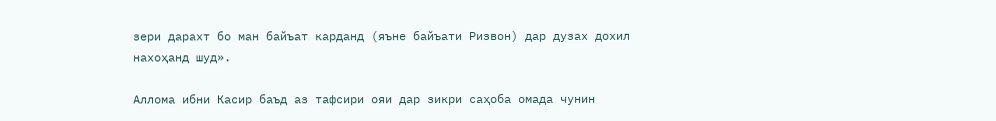зери дарахт бо ман байъат карданд (яъне байъати Ризвон) дар дузах дохил нахоҳанд шуд».

Аллома ибни Касир баъд аз тафсири ояи дар зикри саҳоба омада чунин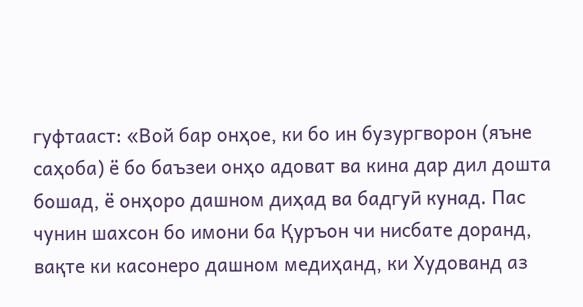гуфтааст: «Вой бар онҳое, ки бо ин бузургворон (яъне саҳоба) ё бо баъзеи онҳо адоват ва кина дар дил дошта бошад, ё онҳоро дашном диҳад ва бадгуӣ кунад. Пас чунин шахсон бо имони ба Қуръон чи нисбате доранд, вақте ки касонеро дашном медиҳанд, ки Худованд аз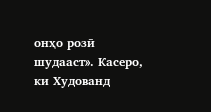онҳо розӣ шудааст». Касеро, ки Худованд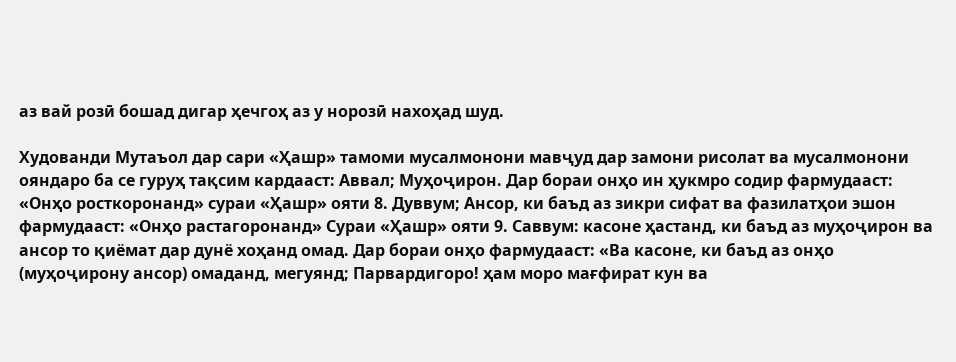аз вай розӣ бошад дигар ҳечгоҳ аз у норозӣ нахоҳад шуд.

Худованди Мутаъол дар сари «Ҳашр» тамоми мусалмонони мавҷуд дар замони рисолат ва мусалмонони ояндаро ба се гуруҳ тақсим кардааст: Аввал; Муҳоҷирон. Дар бораи онҳо ин ҳукмро содир фармудааст: «Онҳо росткоронанд» сураи «Ҳашр» ояти 8. Дуввум; Ансор, ки баъд аз зикри сифат ва фазилатҳои эшон фармудааст: «Онҳо растагоронанд» Сураи «Ҳашр» ояти 9. Саввум: касоне ҳастанд, ки баъд аз муҳоҷирон ва ансор то қиёмат дар дунё хоҳанд омад. Дар бораи онҳо фармудааст: «Ва касоне, ки баъд аз онҳо (муҳоҷирону ансор) омаданд, мегуянд; Парвардигоро! ҳам моро мағфират кун ва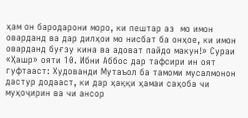ҳам он бародарони моро, ки пештар аз  мо имон оварданд ва дар дилҳои мо нисбат ба онҳое, ки имон оварданд буғзу кина ва адоват пайдо макун!» Сураи «Ҳашр» ояти 10. Ибни Аббос дар тафсири ин оят гуфтааст: Худованди Мутаъол ба тамоми мусалмонон дастур додааст, ки дар ҳаққи ҳамаи саҳоба чи муҳоҷирин ва чи ансор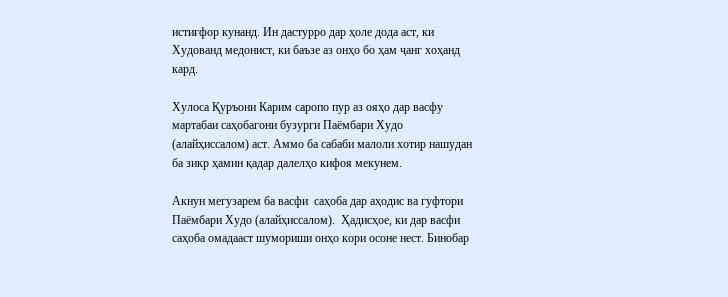истиғфор кунанд. Ин дастурро дар ҳоле дода аст, ки Худованд медонист, ки баъзе аз онҳо бо ҳам ҷанг хоҳанд кард.

Хулоса Қуръони Карим саропо пур аз ояҳо дар васфу мартабаи саҳобагони бузурги Паёмбари Худо (алайҳиссалом) аст. Аммо ба сабаби малоли хотир нашудан ба зикр ҳамин қадар далелҳо кифоя мекунем.

Акнун мегузарем ба васфи  саҳоба дар аҳодис ва гуфтори Паёмбари Худо (алайҳиссалом).  Ҳадисҳое, ки дар васфи саҳоба омадааст шумориши онҳо кори осоне нест. Бинобар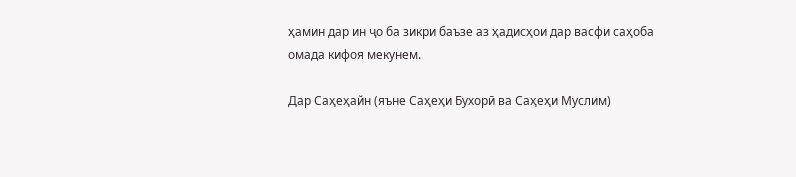ҳамин дар ин ҷо ба зикри баъзе аз ҳадисҳои дар васфи саҳоба омада кифоя мекунем.

Дар Саҳеҳайн (яъне Саҳеҳи Бухорӣ ва Саҳеҳи Муслим)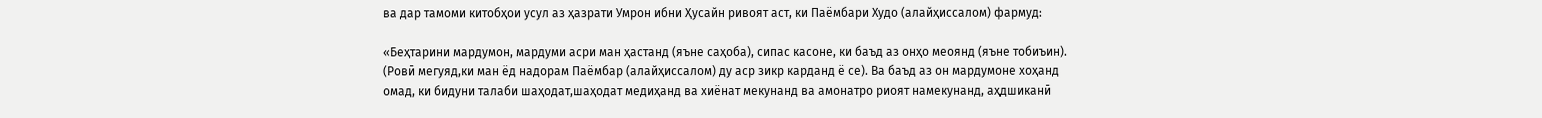ва дар тамоми китобҳои усул аз ҳазрати Умрон ибни Ҳусайн ривоят аст, ки Паёмбари Худо (алайҳиссалом) фармуд:

«Беҳтарини мардумон, мардуми асри ман ҳастанд (яъне саҳоба), сипас касоне, ки баъд аз онҳо меоянд (яъне тобиъин). (Ровӣ мегуяд,ки ман ёд надорам Паёмбар (алайҳиссалом) ду аср зикр карданд ё се). Ва баъд аз он мардумоне хоҳанд омад, ки бидуни талаби шаҳодат,шаҳодат медиҳанд ва хиёнат мекунанд ва амонатро риоят намекунанд, аҳдшиканӣ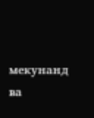мекунанд ва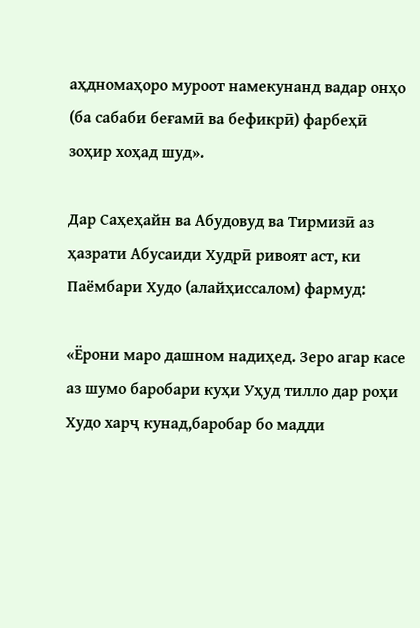аҳдномаҳоро муроот намекунанд вадар онҳо (ба сабаби беғамӣ ва бефикрӣ) фарбеҳӣ зоҳир хоҳад шуд».

Дар Саҳеҳайн ва Абудовуд ва Тирмизӣ аз ҳазрати Абусаиди Худрӣ ривоят аст, ки Паёмбари Худо (алайҳиссалом) фармуд:

«Ёрони маро дашном надиҳед. Зеро агар касе аз шумо баробари куҳи Уҳуд тилло дар роҳи Худо харҷ кунад,баробар бо мадди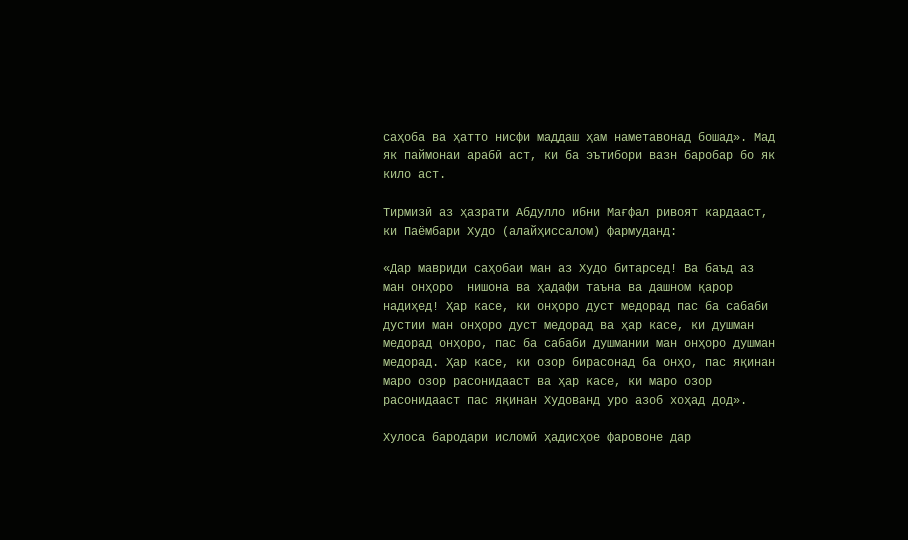саҳоба ва ҳатто нисфи маддаш ҳам наметавонад бошад». Мад як паймонаи арабӣ аст, ки ба эътибори вазн баробар бо як кило аст.

Тирмизӣ аз ҳазрати Абдулло ибни Мағфал ривоят кардааст, ки Паёмбари Худо (алайҳиссалом) фармуданд:

«Дар мавриди саҳобаи ман аз Худо битарсед! Ва баъд аз ман онҳоро  нишона ва ҳадафи таъна ва дашном қарор надиҳед! Ҳар касе, ки онҳоро дуст медорад пас ба сабаби дустии ман онҳоро дуст медорад ва ҳар касе, ки душман медорад онҳоро, пас ба сабаби душмании ман онҳоро душман медорад. Ҳар касе, ки озор бирасонад ба онҳо, пас яқинан маро озор расонидааст ва ҳар касе, ки маро озор расонидааст пас яқинан Худованд уро азоб хоҳад дод».

Хулоса бародари исломӣ ҳадисҳое фаровоне дар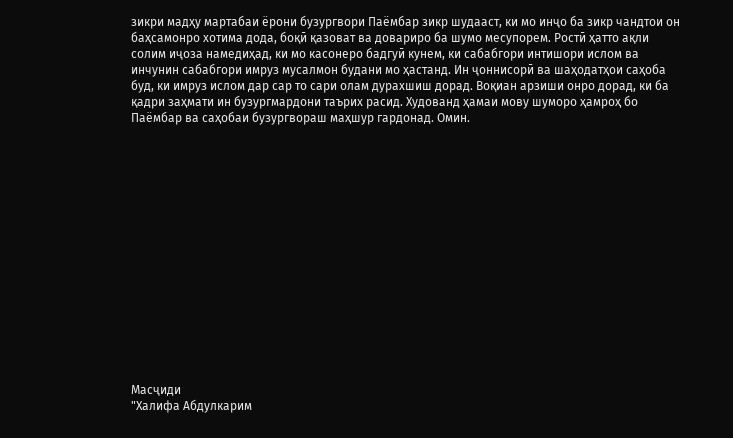зикри мадҳу мартабаи ёрони бузургвори Паёмбар зикр шудааст, ки мо инҷо ба зикр чандтои он баҳсамонро хотима дода, боқӣ қазоват ва довариро ба шумо месупорем. Ростӣ ҳатто ақли солим иҷоза намедиҳад, ки мо касонеро бадгуӣ кунем, ки сабабгори интишори ислом ва инчунин сабабгори имруз мусалмон будани мо ҳастанд. Ин ҷоннисорӣ ва шаҳодатҳои саҳоба буд, ки имруз ислом дар сар то сари олам дурахшиш дорад. Воқиан арзиши онро дорад, ки ба қадри заҳмати ин бузургмардони таърих расид. Худованд ҳамаи мову шуморо ҳамроҳ бо Паёмбар ва саҳобаи бузургвораш маҳшур гардонад. Омин.
















Масҷиди
"Халифа Абдулкарим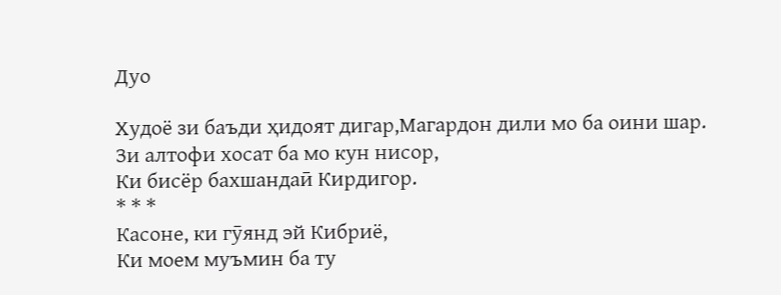Дуо

Худоё зи баъди ҳидоят дигар,Магардон дили мо ба оини шар.
Зи алтофи хосат ба мо кун нисор,
Ки бисёр бахшандаӣ Кирдигор.
* * *
Касоне, ки гӯянд эй Кибриё,
Ки моем муъмин ба ту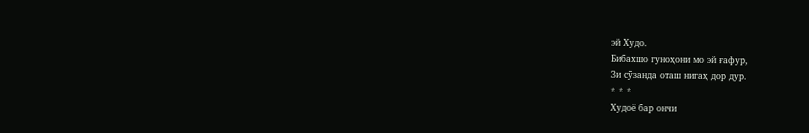эй Худо.
Бибахшо гуноҳони мо эй ғафур,
Зи сӯзанда оташ нигаҳ дор дур.
* * *
Худоё бар ончи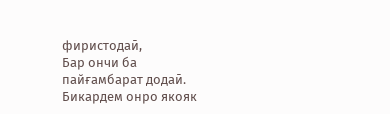фиристодаӣ,
Бар ончи ба пайғамбарат додаӣ.
Бикардем онро якояк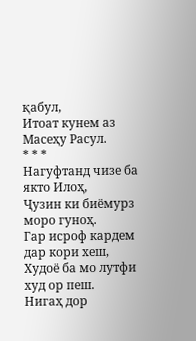қабул,
Итоат кунем аз Масеҳу Расул.
* * *
Нагуфтанд чизе ба якто Илоҳ,
Ҷузин ки биёмурз моро гуноҳ.
Гар исроф кардем дар кори хеш,
Худоё ба мо лутфи худ ор пеш.
Нигаҳ дор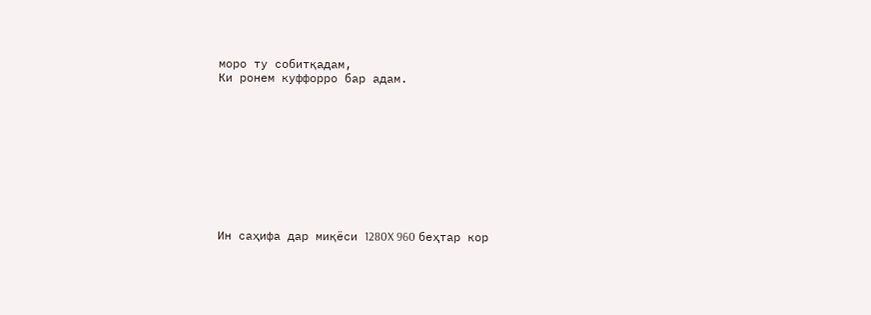моро ту собитқадам,
Ки ронем куффорро бар адам.










Ин саҳифа дар миқёси 1280X 960 беҳтар кор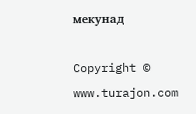мекунад

Copyright © www.turajon.com